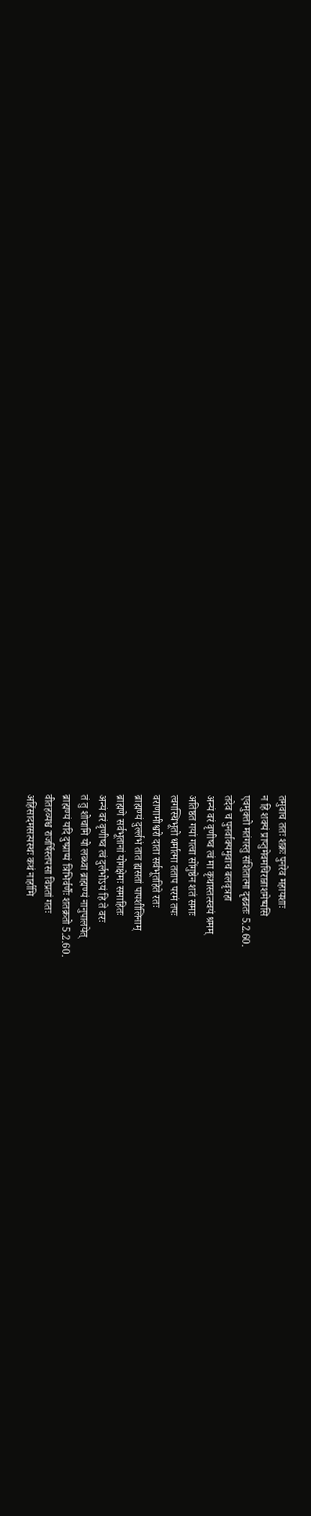तमुवाच ततः शक्रः पुनरेव महायशाः
न हि शक्यं प्राप्तुमेवमचिरान्नाशमेष्यसि
एवमुक्तो मतंगस्तु संशितात्मा दृढव्रतः 5.2.60.
तदेव च पुनर्वाक्यमुवाच बलवृत्रहा
अन्यं वरं वृणीष्व त्वं मा कृथास्तत्स्वयं श्रमम्
अतिष्ठत गयां गत्वा सोंगुष्ठेन शतं समाः
त्वगस्थिभूतो धर्मात्मा तताप परमं तपः
वराणामीश्वरो दाता सर्वभूतहिते रतः
ब्राह्मण्यं दुर्ल्लभं तात ह्यसतां पापशीलिनाम्
ब्राह्मणे सर्वभूतानां योगक्षेमः समाहितः
अन्यं वरं वृणीष्व त्वं दुर्लभोऽयं हि ते वरः
तं तु शोचामि यो लब्ध्वा ब्राह्मण्यं नानुपालयेत्
ब्राह्मण्यं यदि दुष्प्राप्यं त्रिभिर्वर्णैः शतक्रतो 5.2.60.
वीतहव्यश्च राजर्षिस्तपसा विप्रतां गतः
अहिंसादमसत्यस्थः कथं नार्हामि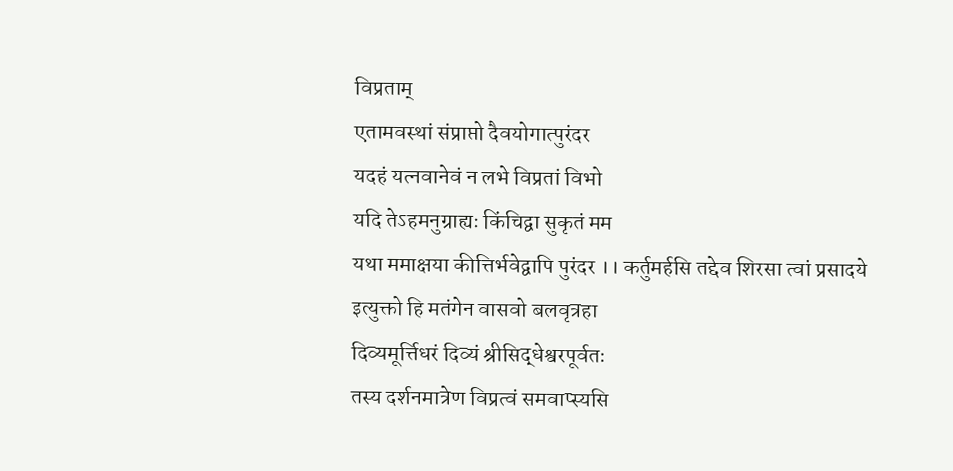विप्रताम्
एतामवस्थां संप्राप्तो दैवयोगात्पुरंदर
यदहं यत्नवानेवं न लभे विप्रतां विभो
यदि तेऽहमनुग्राह्यः किंचिद्वा सुकृतं मम
यथा ममाक्षया कीत्तिर्भवेद्वापि पुरंदर ।। कर्तुमर्हसि तद्देव शिरसा त्वां प्रसादये
इत्युक्तो हि मतंगेन वासवो बलवृत्रहा
दिव्यमूर्त्तिधरं दिव्यं श्रीसिद्धेश्वरपूर्वतः
तस्य दर्शनमात्रेण विप्रत्वं समवाप्स्यसि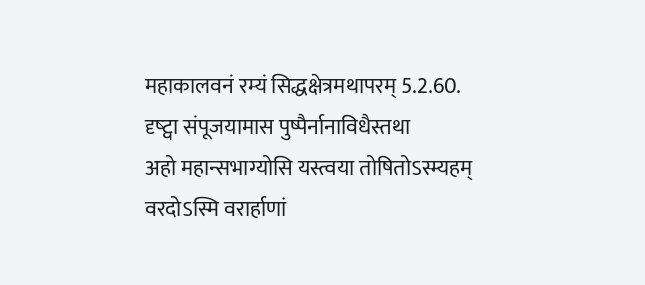महाकालवनं रम्यं सिद्धक्षेत्रमथापरम् 5.2.60.
दृष्ट्वा संपूजयामास पुष्पैर्नानाविधैस्तथा
अहो महान्सभाग्योसि यस्त्वया तोषितोऽस्म्यहम्
वरदोऽस्मि वरार्हाणां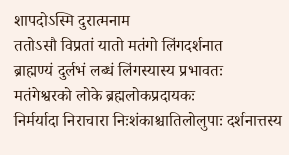शापदोऽस्मि दुरात्मनाम
ततोऽसौ विप्रतां यातो मतंगो लिंगदर्शनात
ब्राह्मण्यं दुर्लभं लब्धं लिंगस्यास्य प्रभावतः
मतंगेश्वरको लोके ब्रह्मलोकप्रदायकः
निर्मर्यादा निराचारा निःशंकाश्चातिलोलुपाः दर्शनात्तस्य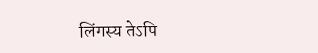लिंगस्य तेऽपि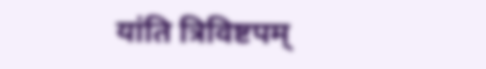यांति त्रिविष्टपम्